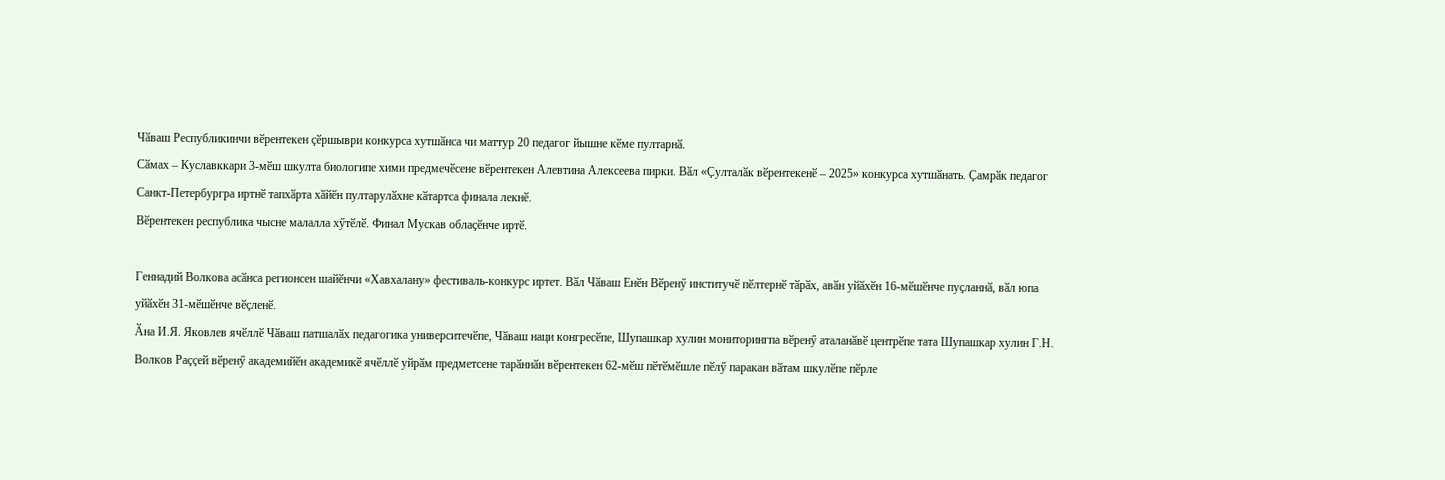Чӑваш Республикинчи вӗрентекен ҫӗршыври конкурса хутшӑнса чи маттур 20 педагог йышне кӗме пултарнӑ.
Сӑмах – Куславккари 3-мӗш шкулта биологипе хими предмечӗсене вӗрентекен Алевтина Алексеева пирки. Вӑл «Ҫулталӑк вӗрентекенӗ – 2025» конкурса хутшӑнать. Ҫамрӑк педагог
Санкт-Петербургра иртнӗ тапхӑрта хӑйӗн пултарулӑхне кӑтартса финала лекнӗ.
Вӗрентекен республика чысне малалла хӳтӗлӗ. Финал Мускав облаҫӗнче иртӗ.

Геннадий Волкова асӑнса регионсен шайӗнчи «Хавхалану» фестиваль-конкурс иртет. Вӑл Чӑваш Енӗн Вӗренӳ институчӗ пӗлтернӗ тӑрӑх, авӑн уйӑхӗн 16-мӗшӗнче пуҫланнӑ, вӑл юпа уйӑхӗн 31-мӗшӗнче вӗҫленӗ.
Ӑна И.Я. Яковлев ячӗллӗ Чӑваш патшалӑх педагогика университечӗпе, Чӑваш наци конгресӗпе, Шупашкар хулин мониторингпа вӗренӳ аталанӑвӗ центрӗпе тата Шупашкар хулин Г.Н. Волков Раҫҫей вӗренӳ академийӗн академикӗ ячӗллӗ уйрӑм предметсене тарӑннӑн вӗрентекен 62-мӗш пӗтӗмӗшле пӗлӳ паракан вӑтам шкулӗпе пӗрле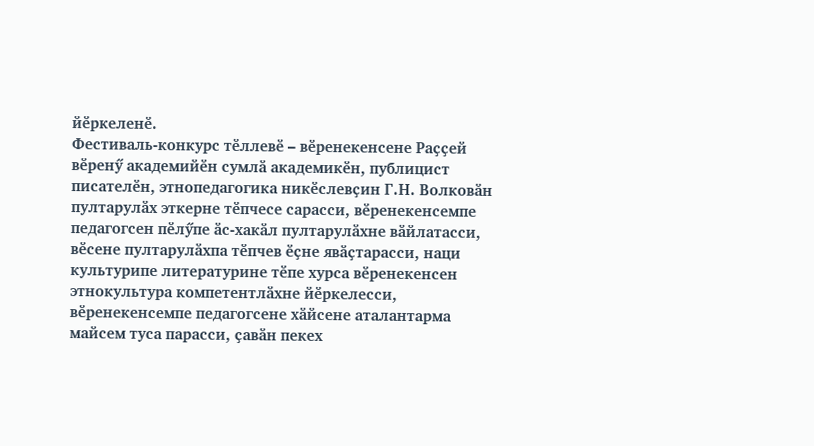йӗркеленӗ.
Фестиваль-конкурс тӗллевӗ – вӗренекенсене Раҫҫей вӗренӳ академийӗн сумлӑ академикӗн, публицист писателӗн, этнопедагогика никӗслевҫин Г.Н. Волковӑн пултарулӑх эткерне тӗпчесе сарасси, вӗренекенсемпе педагогсен пӗлӳпе ӑс-хакӑл пултарулӑхне вӑйлатасси, вӗсене пултарулӑхпа тӗпчев ӗҫне явӑҫтарасси, наци культурипе литературине тӗпе хурса вӗренекенсен этнокультура компетентлӑхне йӗркелесси, вӗренекенсемпе педагогсене хӑйсене аталантарма майсем туса парасси, ҫавӑн пекех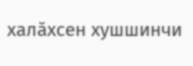халӑхсен хушшинчи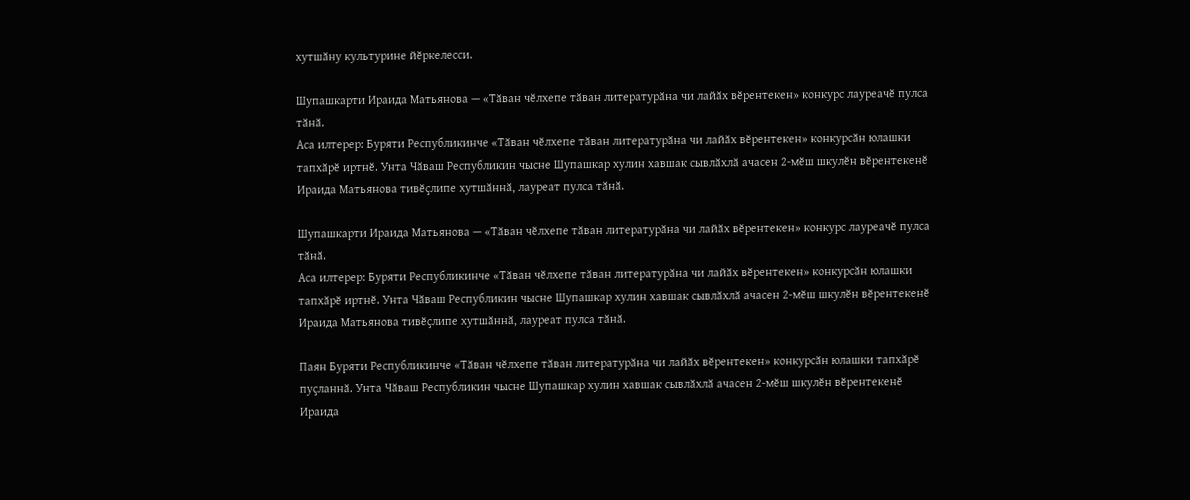хутшӑну культурине йӗркелесси.

Шупашкарти Ираида Матьянова — «Тӑван чӗлхепе тӑван литературӑна чи лайӑх вӗрентекен» конкурс лауреачӗ пулса тӑнӑ.
Аса илтерер: Буряти Республикинче «Тӑван чӗлхепе тӑван литературӑна чи лайӑх вӗрентекен» конкурсӑн юлашки тапхӑрӗ иртнӗ. Унта Чӑваш Республикин чысне Шупашкар хулин хавшак сывлӑхлӑ ачасен 2-мӗш шкулӗн вӗрентекенӗ Ираида Матьянова тивӗҫлипе хутшӑннӑ, лауреат пулса тӑнӑ.

Шупашкарти Ираида Матьянова — «Тӑван чӗлхепе тӑван литературӑна чи лайӑх вӗрентекен» конкурс лауреачӗ пулса тӑнӑ.
Аса илтерер: Буряти Республикинче «Тӑван чӗлхепе тӑван литературӑна чи лайӑх вӗрентекен» конкурсӑн юлашки тапхӑрӗ иртнӗ. Унта Чӑваш Республикин чысне Шупашкар хулин хавшак сывлӑхлӑ ачасен 2-мӗш шкулӗн вӗрентекенӗ Ираида Матьянова тивӗҫлипе хутшӑннӑ, лауреат пулса тӑнӑ.

Паян Буряти Республикинче «Тӑван чӗлхепе тӑван литературӑна чи лайӑх вӗрентекен» конкурсӑн юлашки тапхӑрӗ пуҫланнӑ. Унта Чӑваш Республикин чысне Шупашкар хулин хавшак сывлӑхлӑ ачасен 2-мӗш шкулӗн вӗрентекенӗ Ираида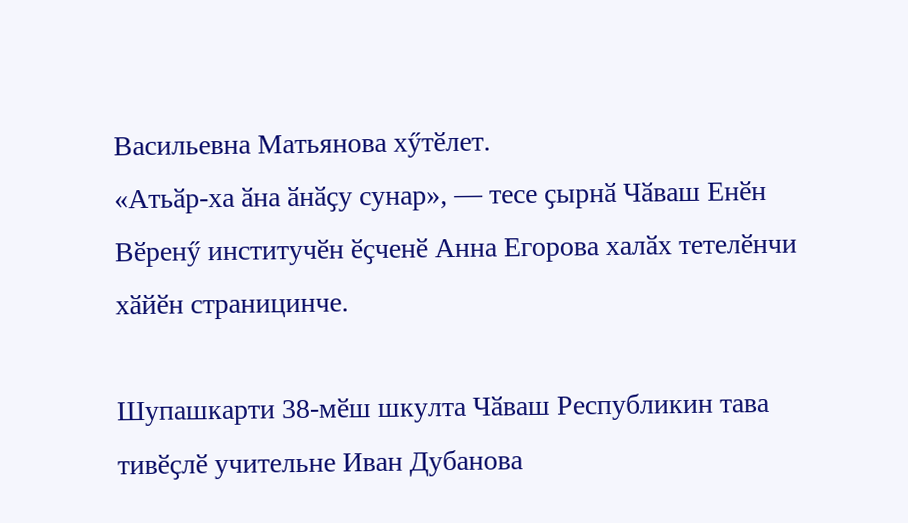Васильевна Матьянова хӳтӗлет.
«Атьӑр-ха ӑна ӑнӑҫу сунар», — тесе ҫырнӑ Чӑваш Енӗн Вӗренӳ институчӗн ӗҫченӗ Анна Егорова халӑх тетелӗнчи хӑйӗн страницинче.

Шупашкарти 38-мӗш шкулта Чӑваш Республикин тава тивӗҫлӗ учительне Иван Дубанова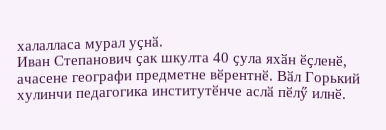халалласа мурал уҫнӑ.
Иван Степанович ҫак шкулта 40 ҫула яхӑн ӗҫленӗ, ачасене географи предметне вӗрентнӗ. Вӑл Горький хулинчи педагогика институтӗнче аслӑ пӗлӳ илнӗ.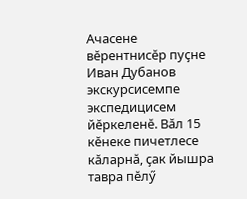Ачасене вӗрентнисӗр пуҫне Иван Дубанов экскурсисемпе экспедицисем йӗркеленӗ. Вӑл 15 кӗнеке пичетлесе кӑларнӑ, ҫак йышра тавра пӗлӳ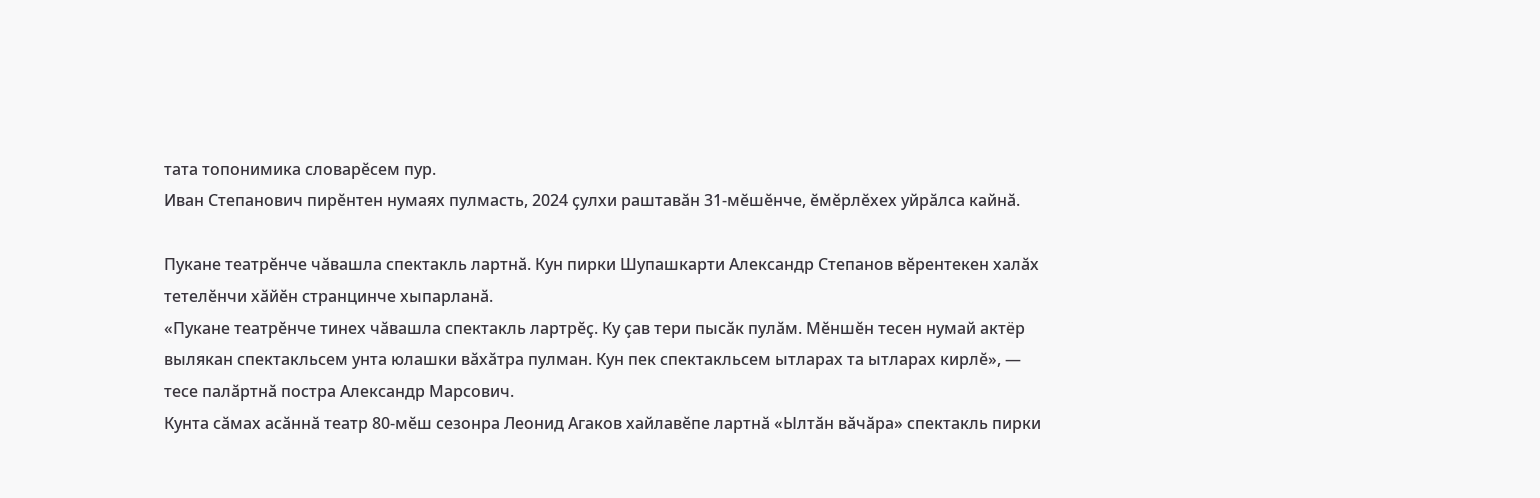тата топонимика словарӗсем пур.
Иван Степанович пирӗнтен нумаях пулмасть, 2024 ҫулхи раштавӑн 31-мӗшӗнче, ӗмӗрлӗхех уйрӑлса кайнӑ.

Пукане театрӗнче чӑвашла спектакль лартнӑ. Кун пирки Шупашкарти Александр Степанов вӗрентекен халӑх тетелӗнчи хӑйӗн странцинче хыпарланӑ.
«Пукане театрӗнче тинех чӑвашла спектакль лартрӗҫ. Ку ҫав тери пысӑк пулӑм. Мӗншӗн тесен нумай актёр вылякан спектакльсем унта юлашки вӑхӑтра пулман. Кун пек спектакльсем ытларах та ытларах кирлӗ», — тесе палӑртнӑ постра Александр Марсович.
Кунта сӑмах асӑннӑ театр 80-мӗш сезонра Леонид Агаков хайлавӗпе лартнӑ «Ылтӑн вӑчӑра» спектакль пирки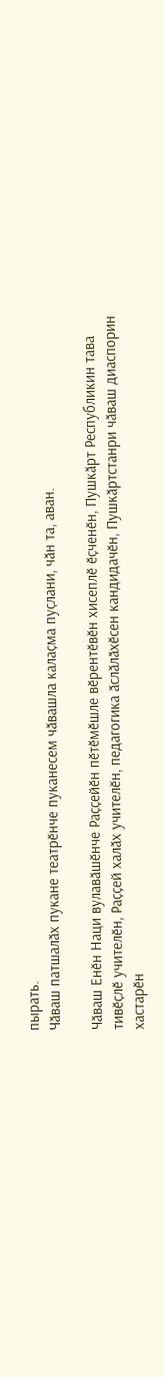пырать.
Чӑваш патшалӑх пукане театрӗнче пуканесем чӑвашла калаҫма пуҫлани, чӑн та, аван.

Чӑваш Енӗн Наци вулавӑшӗнче Раҫҫейӗн пӗтӗмӗшле вӗрентӗвӗн хисеплӗ ӗҫченӗн, Пушкӑрт Республикин тава тивӗҫлӗ учителӗн, Раҫҫей халӑх учителӗн, педагогика ӑслӑлӑхӗсен кандидачӗн, Пушкӑртстанри чӑваш диаспорин хастарӗн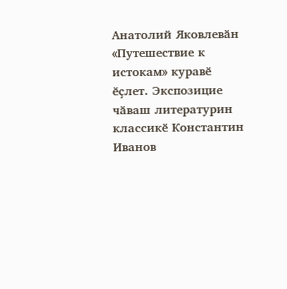Анатолий Яковлевӑн «Путешествие к истокам» куравӗ ӗҫлет. Экспозицие чӑваш литературин классикӗ Константин Иванов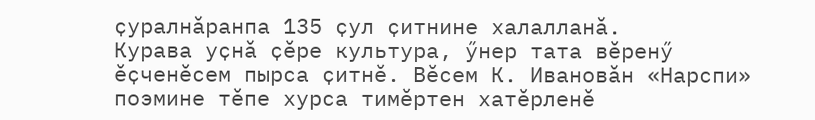ҫуралнӑранпа 135 ҫул ҫитнине халалланӑ.
Курава уҫнӑ ҫӗре культура, ӳнер тата вӗренӳ ӗҫченӗсем пырса ҫитнӗ. Вӗсем К. Ивановӑн «Нарспи» поэмине тӗпе хурса тимӗртен хатӗрленӗ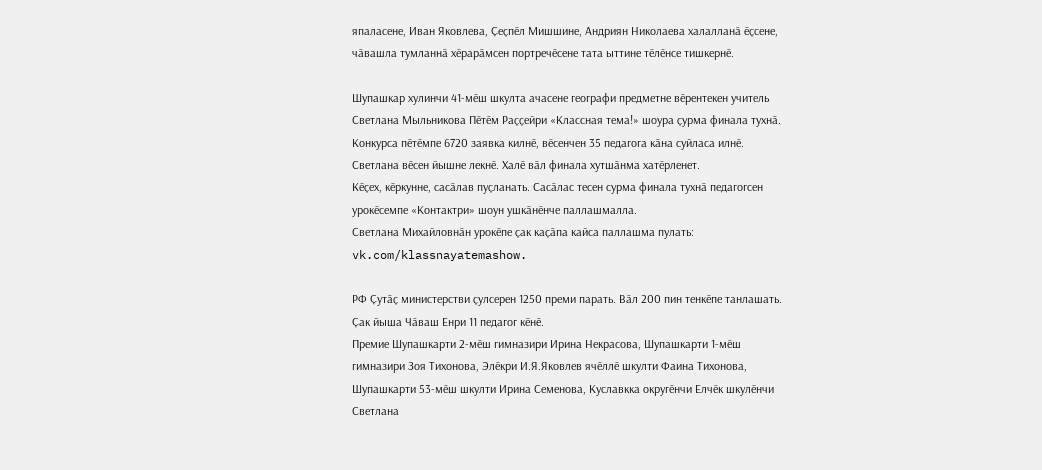япаласене, Иван Яковлева, Ҫеҫпӗл Мишшине, Андриян Николаева халалланӑ ӗҫсене, чӑвашла тумланнӑ хӗрарӑмсен портречӗсене тата ыттине тӗлӗнсе тишкернӗ.

Шупашкар хулинчи 41-мӗш шкулта ачасене географи предметне вӗрентекен учитель Светлана Мыльникова Пӗтӗм Раҫҫейри «Классная тема!» шоура ҫурма финала тухнӑ.
Конкурса пӗтӗмпе 6720 заявка килнӗ, вӗсенчен 35 педагога кӑна суйласа илнӗ. Светлана вӗсен йышне лекнӗ. Халӗ вӑл финала хутшӑнма хатӗрленет.
Кӗҫех, кӗркунне, сасӑлав пуҫланать. Сасӑлас тесен сурма финала тухнӑ педагогсен урокӗсемпе «Контактри» шоун ушкӑнӗнче паллашмалла.
Светлана Михайловнӑн урокӗпе ҫак каҫӑпа кайса паллашма пулать: vk.com/klassnayatemashow.

РФ Ҫутӑҫ министерстви ҫулсерен 1250 преми парать. Вӑл 200 пин тенкӗпе танлашать. Ҫак йыша Чӑваш Енри 11 педагог кӗнӗ.
Премие Шупашкарти 2-мӗш гимназири Ирина Некрасова, Шупашкарти 1-мӗш гимназири Зоя Тихонова, Элӗкри И.Я.Яковлев ячӗллӗ шкулти Фаина Тихонова, Шупашкарти 53-мӗш шкулти Ирина Семенова, Куславкка округӗнчи Елчӗк шкулӗнчи Светлана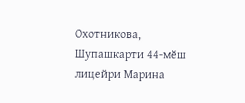Охотникова, Шупашкарти 44-мӗш лицейри Марина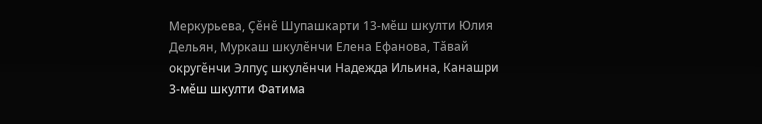Меркурьева, Ҫӗнӗ Шупашкарти 13-мӗш шкулти Юлия Дельян, Муркаш шкулӗнчи Елена Ефанова, Тӑвай округӗнчи Элпуҫ шкулӗнчи Надежда Ильина, Канашри 3-мӗш шкулти Фатима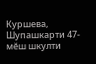Куршева, Шупашкарти 47-мӗш шкулти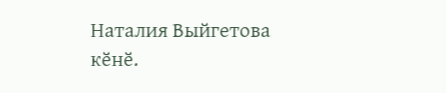Наталия Выйгетова кӗнӗ.